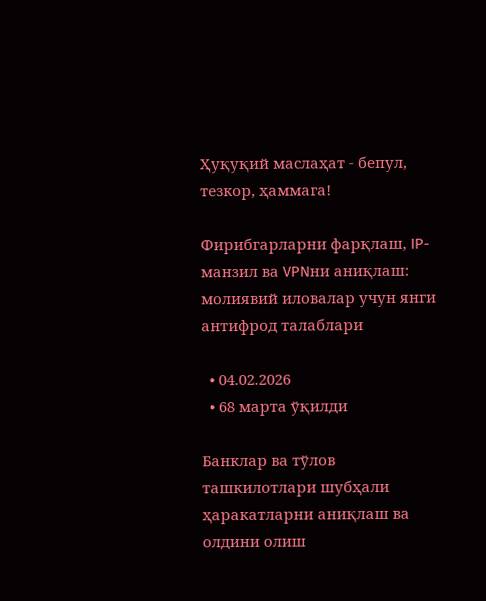Ҳуқуқий маслаҳат - бепул, тезкор, ҳаммага!

Фирибгарларни фарқлаш, IP-манзил ва VPNни аниқлаш: молиявий иловалар учун янги антифрод талаблари

  • 04.02.2026
  • 68 марта ўқилди

Банклар ва тўлов ташкилотлари шубҳали ҳаракатларни аниқлаш ва олдини олиш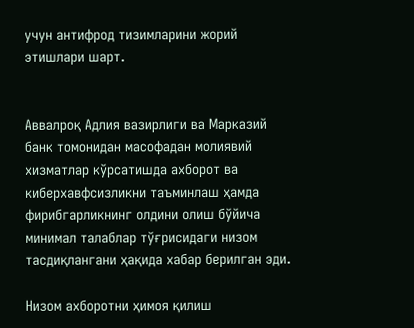учун антифрод тизимларини жорий этишлари шарт.


Аввалроқ Адлия вазирлиги ва Марказий банк томонидан масофадан молиявий хизматлар кўрсатишда ахборот ва киберхавфсизликни таъминлаш ҳамда фирибгарликнинг олдини олиш бўйича минимал талаблар тўғрисидаги низом тасдиқлангани ҳақида хабар берилган эди.

Низом ахборотни ҳимоя қилиш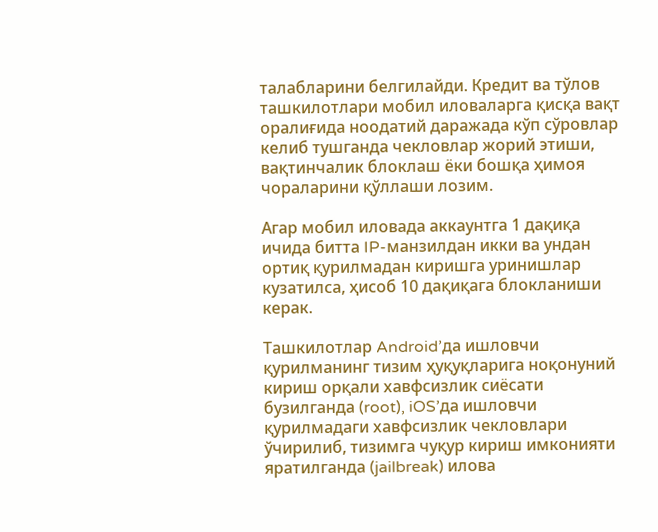талабларини белгилайди. Кредит ва тўлов ташкилотлари мобил иловаларга қисқа вақт оралиғида ноодатий даражада кўп сўровлар келиб тушганда чекловлар жорий этиши, вақтинчалик блоклаш ёки бошқа ҳимоя чораларини қўллаши лозим.

Агар мобил иловада аккаунтга 1 дақиқа ичида битта IP-манзилдан икки ва ундан ортиқ қурилмадан киришга уринишлар кузатилса, ҳисоб 10 дақиқага блокланиши керак.

Ташкилотлар Android’да ишловчи қурилманинг тизим ҳуқуқларига ноқонуний кириш орқали хавфсизлик сиёсати бузилганда (root), iOS’да ишловчи қурилмадаги хавфсизлик чекловлари ўчирилиб, тизимга чуқур кириш имконияти яратилганда (jailbreak) илова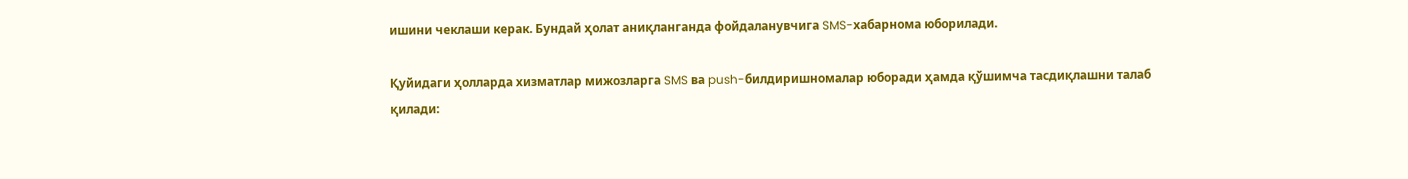ишини чеклаши керак. Бундай ҳолат аниқланганда фойдаланувчига SMS-хабарнома юборилади.

Қуйидаги ҳолларда хизматлар мижозларга SMS ва push-билдиришномалар юборади ҳамда қўшимча тасдиқлашни талаб қилади: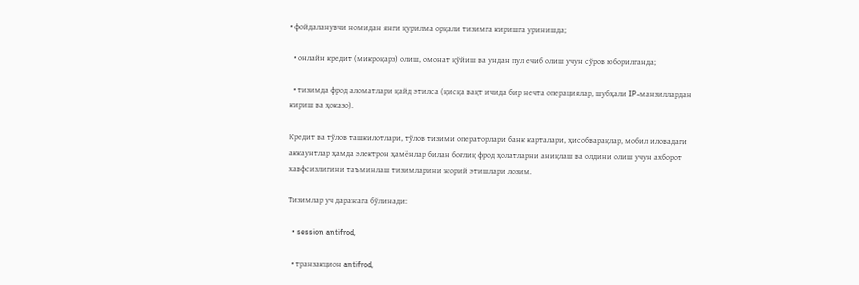• фойдаланувчи номидан янги қурилма орқали тизимга киришга уринишда;

  • онлайн кредит (микроқарз) олиш, омонат қўйиш ва ундан пул ечиб олиш учун сўров юборилганда;

  • тизимда фрод аломатлари қайд этилса (қисқа вақт ичида бир нечта операциялар, шубҳали IP-манзиллардан кириш ва ҳоказо).

Кредит ва тўлов ташкилотлари, тўлов тизими операторлари банк карталари, ҳисобварақлар, мобил иловадаги аккаунтлар ҳамда электрон ҳамёнлар билан боғлиқ фрод ҳолатларни аниқлаш ва олдини олиш учун ахборот хавфсизлигини таъминлаш тизимларини жорий этишлари лозим.

Тизимлар уч даражага бўлинади:

  • session antifrod,

  • транзакцион antifrod,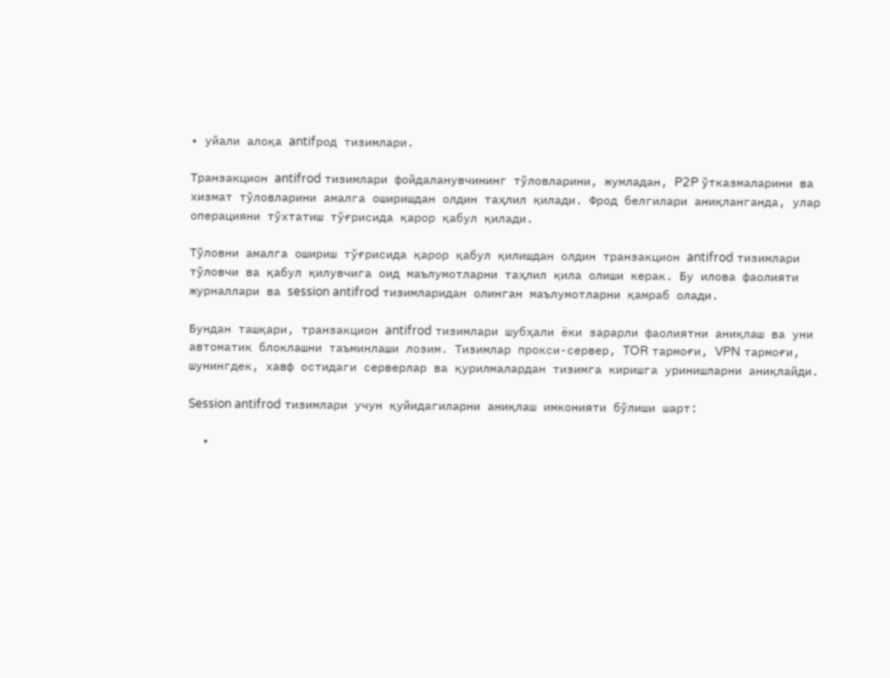• уйали алоқа antifрод тизимлари.

Транзакцион antifrod тизимлари фойдаланувчининг тўловларини, жумладан, P2P ўтказмаларини ва хизмат тўловларини амалга оширишдан олдин таҳлил қилади. Фрод белгилари аниқланганда, улар операцияни тўхтатиш тўғрисида қарор қабул қилади.

Тўловни амалга ошириш тўғрисида қарор қабул қилишдан олдин транзакцион antifrod тизимлари тўловчи ва қабул қилувчига оид маълумотларни таҳлил қила олиши керак. Бу илова фаолияти журналлари ва session antifrod тизимларидан олинган маълумотларни қамраб олади.

Бундан ташқари, транзакцион antifrod тизимлари шубҳали ёки зарарли фаолиятни аниқлаш ва уни автоматик блоклашни таъминлаши лозим. Тизимлар прокси-сервер, TOR тармоғи, VPN тармоғи, шунингдек, хавф остидаги серверлар ва қурилмалардан тизимга киришга уринишларни аниқлайди.

Session antifrod тизимлари учун қуйидагиларни аниқлаш имконияти бўлиши шарт:

  •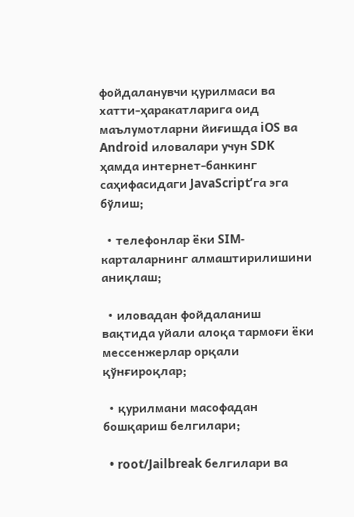фойдаланувчи қурилмаси ва хатти-ҳаракатларига оид маълумотларни йиғишда iOS ва Android иловалари учун SDK ҳамда интернет-банкинг саҳифасидаги JavaScript’га эга бўлиш;

  • телефонлар ёки SIM-карталарнинг алмаштирилишини аниқлаш;

  • иловадан фойдаланиш вақтида уйали алоқа тармоғи ёки мессенжерлар орқали қўнғироқлар;

  • қурилмани масофадан бошқариш белгилари;

  • root/Jailbreak белгилари ва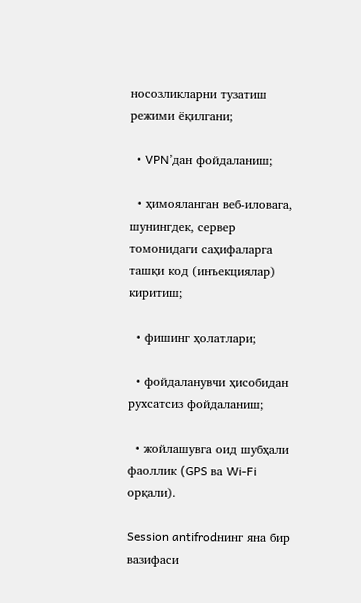носозликларни тузатиш режими ёқилгани;

  • VPN’дан фойдаланиш;

  • ҳимояланган веб-иловага, шунингдек, сервер томонидаги саҳифаларга ташқи код (инъекциялар) киритиш;

  • фишинг ҳолатлари;

  • фойдаланувчи ҳисобидан рухсатсиз фойдаланиш;

  • жойлашувга оид шубҳали фаоллик (GPS ва Wi-Fi орқали).

Session antifrodнинг яна бир вазифаси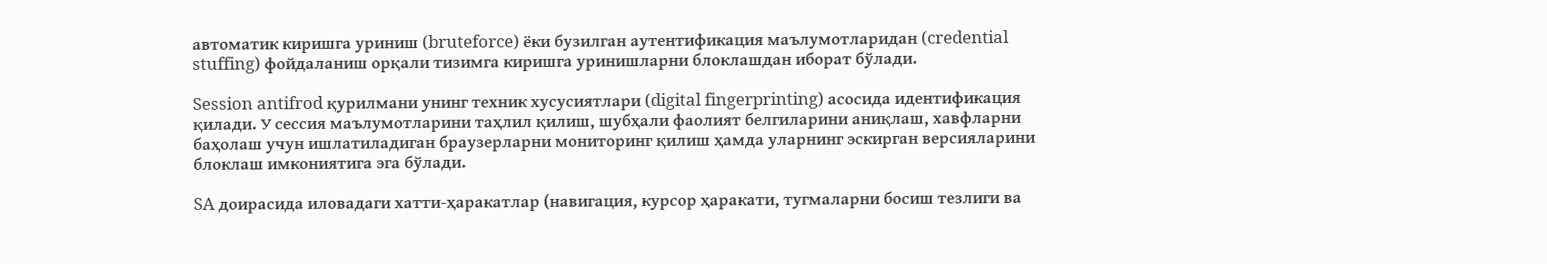автоматик киришга уриниш (bruteforce) ёки бузилган аутентификация маълумотларидан (credential stuffing) фойдаланиш орқали тизимга киришга уринишларни блоклашдан иборат бўлади.

Session antifrod қурилмани унинг техник хусусиятлари (digital fingerprinting) асосида идентификация қилади. У сессия маълумотларини таҳлил қилиш, шубҳали фаолият белгиларини аниқлаш, хавфларни баҳолаш учун ишлатиладиган браузерларни мониторинг қилиш ҳамда уларнинг эскирган версияларини блоклаш имкониятига эга бўлади.

SA доирасида иловадаги хатти-ҳаракатлар (навигация, курсор ҳаракати, тугмаларни босиш тезлиги ва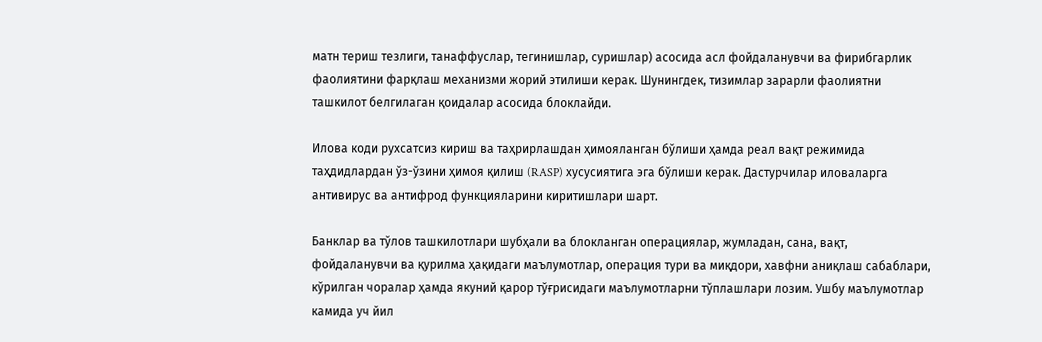матн териш тезлиги, танаффуслар, тегинишлар, суришлар) асосида асл фойдаланувчи ва фирибгарлик фаолиятини фарқлаш механизми жорий этилиши керак. Шунингдек, тизимлар зарарли фаолиятни ташкилот белгилаган қоидалар асосида блоклайди.

Илова коди рухсатсиз кириш ва таҳрирлашдан ҳимояланган бўлиши ҳамда реал вақт режимида таҳдидлардан ўз-ўзини ҳимоя қилиш (RASP) хусусиятига эга бўлиши керак. Дастурчилар иловаларга антивирус ва антифрод функцияларини киритишлари шарт.

Банклар ва тўлов ташкилотлари шубҳали ва блокланган операциялар, жумладан, сана, вақт, фойдаланувчи ва қурилма ҳақидаги маълумотлар, операция тури ва миқдори, хавфни аниқлаш сабаблари, кўрилган чоралар ҳамда якуний қарор тўғрисидаги маълумотларни тўплашлари лозим. Ушбу маълумотлар камида уч йил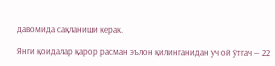давомида сақланиши керак.

Янги қоидалар қарор расман эълон қилинганидан уч ой ўтгач — 22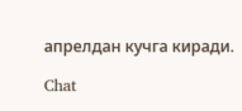апрелдан кучга киради.

Chat